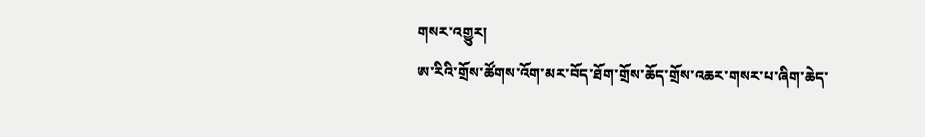གསར་འགྱུར།
ཨ་རིའི་གྲོས་ཚོགས་འོག་མར་བོད་ཐོག་གྲོས་ཆོད་གྲོས་འཆར་གསར་པ་ཞིག་ཆེད་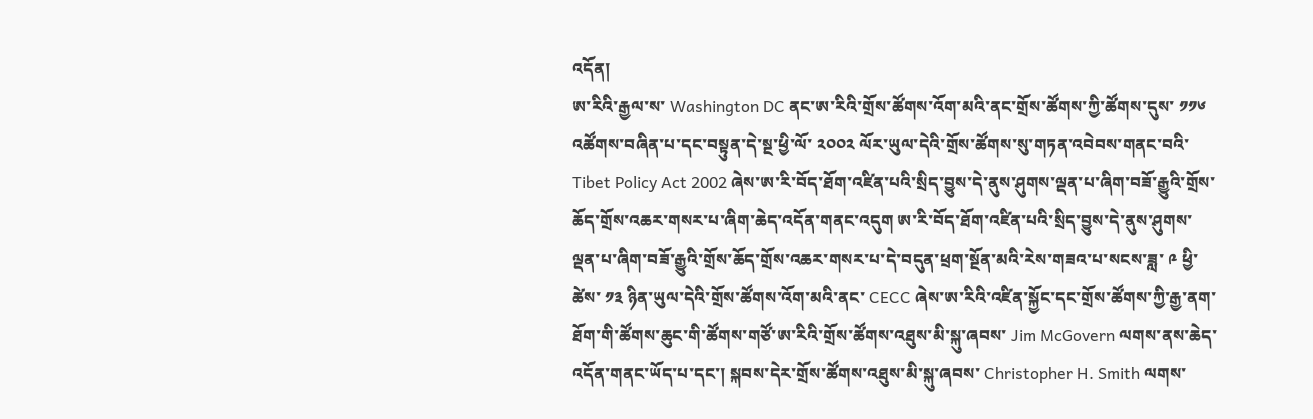འདོན།
ཨ་རིའི་རྒྱལ་ས་ Washington DC ནང་ཨ་རིའི་གྲོས་ཚོགས་འོག་མའི་ནང་གྲོས་ཚོགས་ཀྱི་ཚོགས་དུས་ ༡༡༦ འཚོགས་བཞིན་པ་དང་བསྟུན་དེ་སྔ་ཕྱི་ལོ་ ༢༠༠༢ ལོར་ཡུལ་དེའི་གྲོས་ཚོགས་སུ་གཏན་འབེབས་གནང་བའི་ Tibet Policy Act 2002 ཞེས་ཨ་རི་བོད་ཐོག་འཛིན་པའི་སྲིད་བྱུས་དེ་ནུས་ཤུགས་ལྡན་པ་ཞིག་བཟོ་རྒྱུའི་གྲོས་ཆོད་གྲོས་འཆར་གསར་པ་ཞིག་ཆེད་འདོན་གནང་འདུག ཨ་རི་བོད་ཐོག་འཛིན་པའི་སྲིད་བྱུས་དེ་ནུས་ཤུགས་ལྡན་པ་ཞིག་བཟོ་རྒྱུའི་གྲོས་ཆོད་གྲོས་འཆར་གསར་པ་དེ་བདུན་ཕྲག་སྔོན་མའི་རེས་གཟའ་པ་སངས་ཟླ་ ༩ ཕྱི་ཚེས་ ༡༣ ཉིན་ཡུལ་དེའི་གྲོས་ཚོགས་འོག་མའི་ནང་ CECC ཞེས་ཨ་རིའི་འཛིན་སྐྱོང་དང་གྲོས་ཚོགས་ཀྱི་རྒྱ་ནག་ཐོག་གི་ཚོགས་ཆུང་གི་ཚོགས་གཙོ་ཨ་རིའི་གྲོས་ཚོགས་འཐུས་མི་སྐུ་ཞབས་ Jim McGovern ལགས་ནས་ཆེད་འདོན་གནང་ཡོད་པ་དང་། སྐབས་དེར་གྲོས་ཚོགས་འཐུས་མི་སྐུ་ཞབས་ Christopher H. Smith ལགས་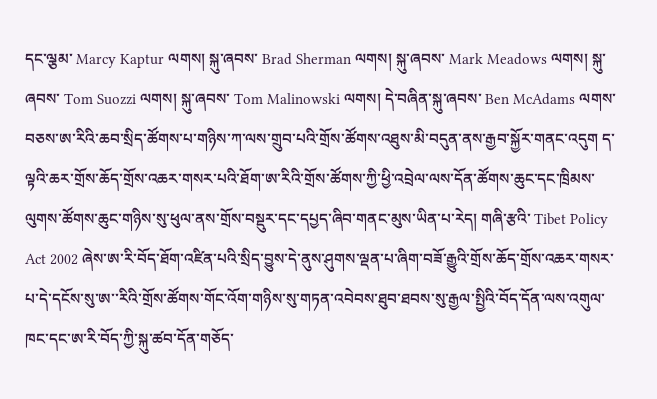དང་ལྕམ་ Marcy Kaptur ལགས། སྐུ་ཞབས་ Brad Sherman ལགས། སྐུ་ཞབས་ Mark Meadows ལགས། སྐུ་ཞབས་ Tom Suozzi ལགས། སྐུ་ཞབས་ Tom Malinowski ལགས། དེ་བཞིན་སྐུ་ཞབས་ Ben McAdams ལགས་བཅས་ཨ་རིའི་ཆབ་སྲིད་ཚོགས་པ་གཉིས་ཀ་ལས་གྲུབ་པའི་གྲོས་ཚོགས་འཐུས་མི་བདུན་ནས་རྒྱབ་སྐྱོར་གནང་འདུག ད་ལྟའི་ཆར་གྲོས་ཆོད་གྲོས་འཆར་གསར་པའི་ཐོག་ཨ་རིའི་གྲོས་ཚོགས་ཀྱི་ཕྱི་འབྲེལ་ལས་དོན་ཚོགས་ཆུང་དང་ཁྲིམས་ལུགས་ཚོགས་ཆུང་གཉིས་སུ་ཕུལ་ནས་གྲོས་བསྡུར་དང་དཔྱད་ཞིབ་གནང་མུས་ཡིན་པ་རེད། གཞི་རྩའི་ Tibet Policy Act 2002 ཞེས་ཨ་རི་བོད་ཐོག་འཛིན་པའི་སྲིད་བྱུས་དེ་ནུས་ཤུགས་ལྡན་པ་ཞིག་བཟོ་རྒྱུའི་གྲོས་ཆོད་གྲོས་འཆར་གསར་པ་དེ་དངོས་སུ་ཨ་་རིའི་གྲོས་ཚོགས་གོང་འོག་གཉིས་སུ་གཏན་འབེབས་ཐུབ་ཐབས་སུ་རྒྱལ་སྤྱིའི་བོད་དོན་ལས་འགུལ་ཁང་དང་ཨ་རི་བོད་ཀྱི་སྐུ་ཚབ་དོན་གཅོད་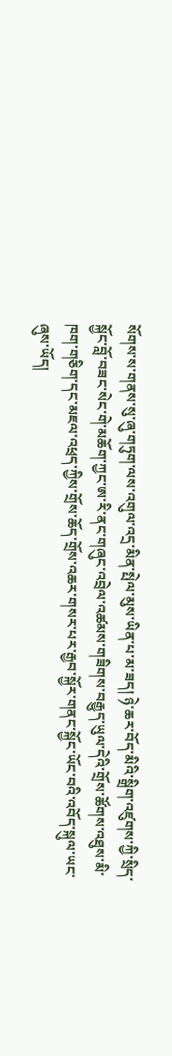སོགས་ས་གནས་སུ་ཞུ་གཏུག་ལས་འགུལ་འདྲ་མིན་སྤེལ་མུས་ཡིན་པ་མ་ཟད། ཉེ་ཆར་བོད་མིའི་སྒྲིག་འཛུགས་ཀྱི་སྲིད་སྐྱོང་བློ་བཟང་སེང་གེ་མཆོག་ཀྱང་ཨ་རི་ནང་གཞུང་འབྲེལ་འཚམས་གཟིགས་བརྒྱུད་ཡུལ་དེའི་གྲོས་ཚོགས་འཐུས་མི་ཁག་གཅིག་དང་མཇལ་འཕྲད་ཀྱིས་གྲོས་ཆོད་གྲོས་འཆར་གསར་པར་རྒྱབ་སྐྱོར་གནང་སྐྱོང་ཡོང་བའི་འབོད་སྐུལ་ཡང་ཞུས་ཡོད།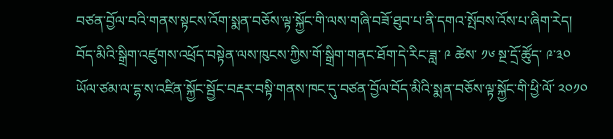བཙན་བྱོལ་བའི་གནས་སྟངས་འོག་སྨན་བཅོས་ལྟ་སྐྱོང་གི་ལས་གཞི་བཟོ་ཐུབ་པ་ནི་དགའ་སྤོབས་འོས་པ་ཞིག་རེད།
བོད་མིའི་སྒྲིག་འཛུགས་འཕྲོད་བསྟེན་ལས་ཁུངས་ཀྱིས་གོ་སྒྲིག་གནང་ཐོག་དེ་རིང་ཟླ་ ༩ ཚེས་ ༡༦ སྔ་དྲོ་ཚོུད་ ༩་༣༠ ཡོལ་ཙམ་ལ་དྷ་ས་འཛིན་སྐྱོང་སྦྱོང་བརྡར་བསྟི་གནས་ཁང་དུ་བཙན་བྱོལ་བོད་མིའི་སྨན་བཅོས་ལྟ་སྐྱོང་གི་ཕྱི་ལོ་ ༢༠༡༠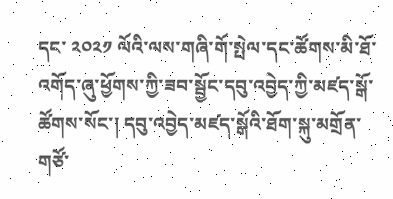དང་ ༢༠༢༡ ལོའི་ལས་གཞི་གོ་སྤེལ་དང་ཚོགས་མི་ཐོ་འགོད་ཞུ་ཕྱོགས་ཀྱི་ཟབ་སྦྱོང་དབུ་འབྱེད་ཀྱི་མཛད་སྒོ་ཚོགས་སོང་། དབུ་འབྱེད་མཛད་སྒོའི་ཐོག་སྐུ་མགྲོན་གཙོ་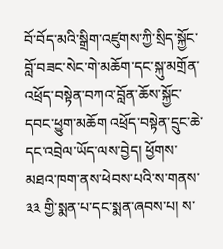བོ་བོད་མའི་སྒྲིག་འཛུགས་ཀྱི་སྲིད་སྐྱོང་བློ་བཟང་སེང་གེ་མཆོག་དང་སྐུ་མགྲོན་འཕྲོད་བསྟེན་བཀའ་བློན་ཆོས་སྐྱོང་དབང་ཕྱུག་མཆོག འཕྲོད་བསྟེན་དྲུང་ཆེ་དང་འབྲེལ་ཡོད་ལས་བྱེད། ཕྱོགས་མཐའ་ཁག་ནས་ཕེབས་པའི་ས་གནས་ ༣༣ གྱི་སྨན་པ་དང་སྨན་ཞབས་པ། ས་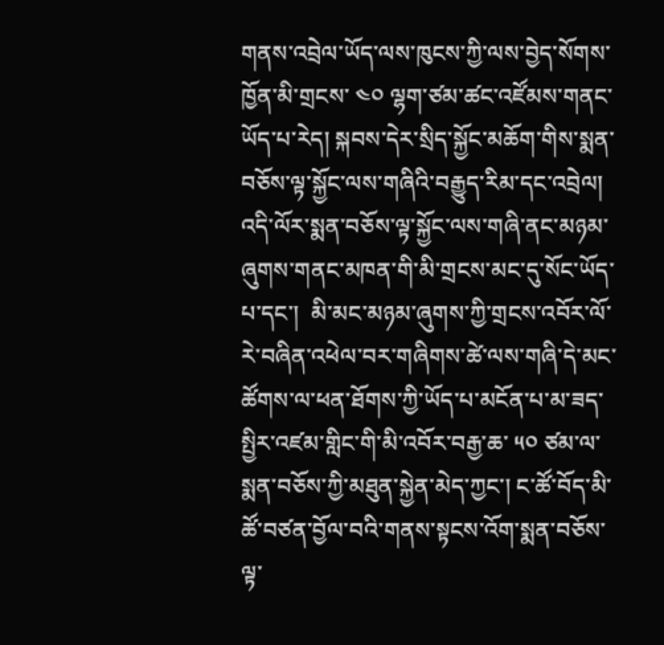གནས་འབྲེལ་ཡོད་ལས་ཁུངས་ཀྱི་ལས་བྱེད་སོགས་ཁྱོན་མི་གྲངས་ ༤༠ ལྷག་ཙམ་ཚང་འཛོམས་གནང་ཡོད་པ་རེད། སྐབས་དེར་སྲིད་སྐྱོང་མཆོག་གིས་སྨན་བཅོས་ལྟ་སྐྱོང་ལས་གཞིའི་བརྒྱུད་རིམ་དང་འབྲེལ།  འདི་ལོར་སྨན་བཅོས་ལྟ་སྐྱོང་ལས་གཞི་ནང་མཉམ་ཞུགས་གནང་མཁན་གི་མི་གྲངས་མང་དུ་སོང་ཡོད་པ་དང་།  མི་མང་མཉམ་ཞུགས་ཀྱི་གྲངས་འབོར་ལོ་རེ་བཞིན་འཕེལ་བར་གཞིགས་ཚེ་ལས་གཞི་དེ་མང་ཚོགས་ལ་ཕན་ཐོགས་ཀྱི་ཡོད་པ་མངོན་པ་མ་ཟད་སྤྱིར་འཛམ་གླིང་གི་མི་འབོར་བརྒྱ་ཆ་ ༥༠ ཙམ་ལ་སྨན་བཅོས་ཀྱི་མཐུན་སྐྱེན་མེད་ཀྱང་། ང་ཚོ་བོད་མི་ཚོ་བཙན་བྱོལ་བའི་གནས་སྟངས་འོག་སྨན་བཅོས་ལྟ་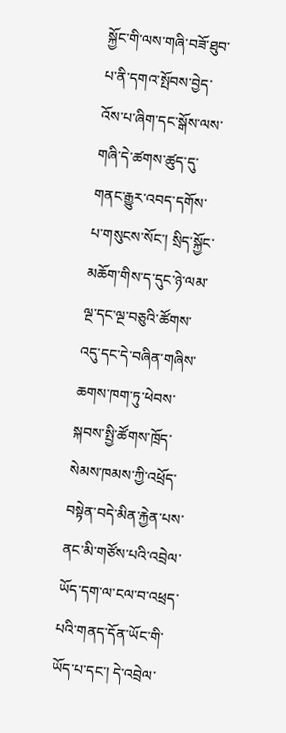སྐྱོང་གི་ལས་གཞི་བཟོ་ཐུབ་པ་ནི་དགའ་སྤོབས་བྱེད་འོས་པ་ཞིག་དང་སྒོས་ལས་གཞི་དེ་ཚགས་ཚུད་དུ་གནང་རྒྱུར་འབད་དགོས་པ་གསུངས་སོང་། སྲིད་སྐྱོང་མཆོག་གིས་ད་དུང་ཉེ་ལམ་ལྔ་དང་ལྔ་བཅུའི་ཚོགས་འདུ་དང་དེ་བཞིན་གཞིས་ཆགས་ཁག་ཏུ་ཕེབས་སྐབས་སྤྱི་ཚོགས་ཁྲོད་སེམས་ཁམས་ཀྱི་འཕྲོད་བསྟེན་བདེ་མིན་རྐྱེན་པས་ནང་མི་གཙོས་པའི་འབྲེལ་ཡོད་དག་ལ་ངལ་བ་འཕྲད་པའི་གནད་དོན་ཡོང་གི་ཡོད་པ་དང་། དེ་འབྲེལ་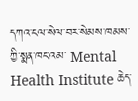དཀའ་ངལ་སེལ་བར་སེམས་ཁམས་ཀྱི་སྨན་ཁང་འམ་ Mental Health Institute ཆེད་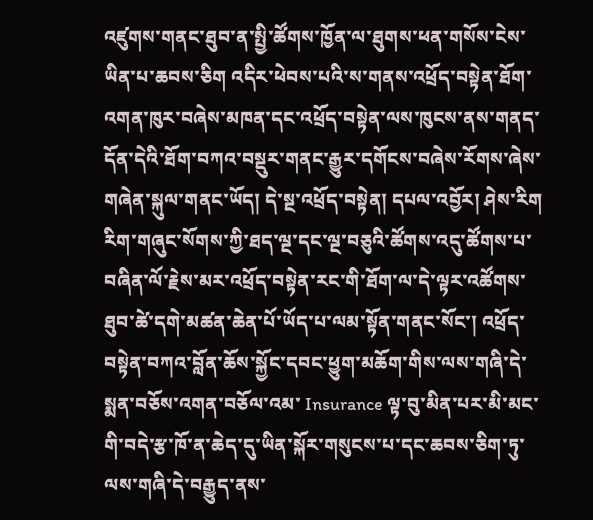འཛུགས་གནང་ཐུབ་ན་སྤྱི་ཚོགས་ཁྱོན་ལ་ཐུགས་ཕན་གསོས་ངེས་ཡིན་པ་ཆབས་ཅིག འདིར་ཕེབས་པའི་ས་གནས་འཕྲོད་བསྟེན་ཐོག་འགན་ཁུར་བཞེས་མཁན་དང་འཕྲོད་བསྟེན་ལས་ཁུངས་ནས་གནད་དོན་དེའི་ཐོག་བཀའ་བསྡུར་གནང་རྒྱུར་དགོངས་བཞེས་རོགས་ཞེས་གཞེན་སྐུལ་གནང་ཡོད། དེ་སྔ་འཕྲོད་བསྟེན། དཔལ་འབྱོར། ཤེས་རིག རིག་གཞུང་སོགས་ཀྱི་ཐད་ལྔ་དང་ལྔ་བཅུའི་ཚོགས་འདུ་ཚོགས་པ་བཞིན་ལོ་རྗེས་མར་འཕྲོད་བསྟེན་རང་གི་ཐོག་ལ་དེ་ལྟར་འཚོགས་ཐུབ་ཚེ་དགེ་མཚན་ཆེན་པོ་ཡོད་པ་ལམ་སྟོན་གནང་སོང་། འཕྲོད་བསྟེན་བཀའ་བློན་ཆོས་སྐྱོང་དབང་ཕྱུག་མཆོག་གིས་ལས་གཞི་དེ་སྨན་བཅོས་འགན་བཅོལ་འམ་ Insurance ལྟ་བུ་མིན་པར་མི་མང་གི་བདེ་རྩ་ཁོ་ན་ཆེད་དུ་ཡིན་སྐོར་གསུངས་པ་དང་ཆབས་ཅིག་ཏུ་ལས་གཞི་དེ་བརྒྱུད་ནས་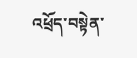འཕྲོད་བསྟེན་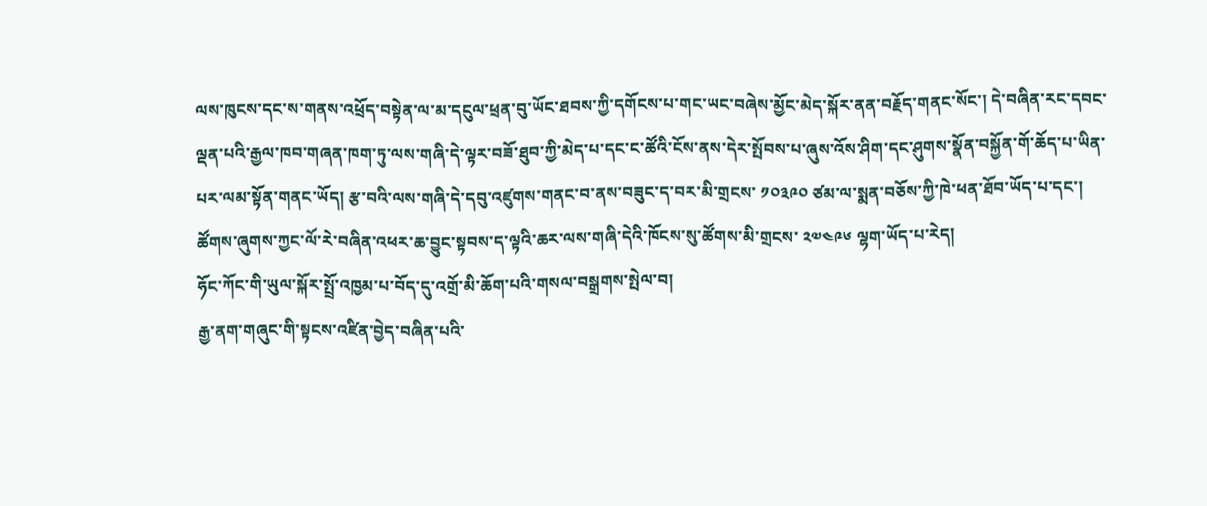ལས་ཁུངས་དང་ས་གནས་འཕྲོད་བསྟེན་ལ་མ་དངུལ་ཕྲན་བུ་ཡོང་ཐབས་ཀྱི་དགོངས་པ་གང་ཡང་བཞེས་མྱོང་མེད་སྐོར་ནན་བརྗོད་གནང་སོང་། དེ་བཞིན་རང་དབང་ལྡན་པའི་རྒྱལ་ཁབ་གཞན་ཁག་ཏུ་ལས་གཞི་དེ་ལྟར་བཟོ་ཐུབ་ཀྱི་མེད་པ་དང་ང་ཚོའི་ངོས་ནས་དེར་སྤོབས་པ་ཞུས་འོས་ཤིག་དང་ཤུགས་སྣོན་བསྐྱོན་གོ་ཆོད་པ་ཡིན་པར་ལམ་སྟོན་གནང་ཡོད། རྩ་བའི་ལས་གཞི་དེ་དབུ་འཛུགས་གནང་བ་ནས་བཟུང་ད་བར་མི་གྲངས་ ༡༠༣༩༠ ཙམ་ལ་སྨན་བཅོས་ཀྱི་ཁེ་ཕན་ཐོབ་ཡོད་པ་དང་།  ཚོགས་ཞུགས་ཀྱང་ལོ་རེ་བཞིན་འཕར་ཆ་བྱུང་སྟབས་ད་ལྟའི་ཆར་ལས་གཞི་དེའི་ཁོངས་སུ་ཚོགས་མི་གྲངས་ ༢༧༤༩༦ ལྷག་ཡོད་པ་རེད།
ཧོང་ཀོང་གི་ཡུལ་སྐོར་སྤྲོ་འཁྱམ་པ་བོད་དུ་འགྲོ་མི་ཆོག་པའི་གསལ་བསྒྲགས་སྤེལ་བ།
རྒྱ་ནག་གཞུང་གི་སྟངས་འཛིན་བྱེད་བཞིན་པའི་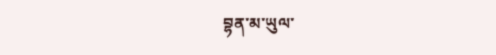བྷན་མ་ཡུལ་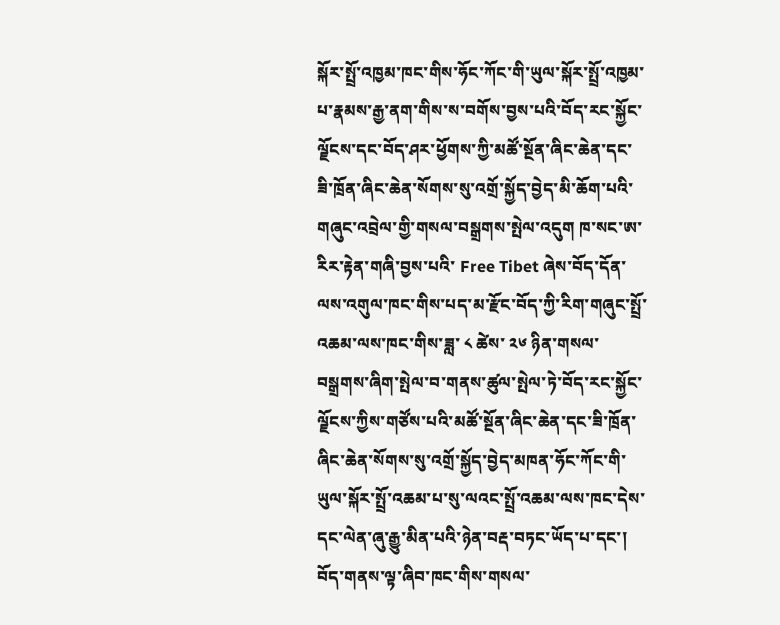སྐོར་སྤྲོ་འཁྱམ་ཁང་གིས་ཧོང་ཀོང་གི་ཡུལ་སྐོར་སྤྲོ་འཁྱམ་པ་རྣམས་རྒྱ་ནག་གིས་ས་བགོས་བྱས་པའི་བོད་རང་སྐྱོང་ལྗོངས་དང་བོད་ཤར་ཕྱོགས་ཀྱི་མཚོ་སྔོན་ཞིང་ཆེན་དང་ཟི་ཁྲོན་ཞིང་ཆེན་སོགས་སུ་འགྲོ་སྐྱོད་བྱེད་མི་ཆོག་པའི་གཞུང་འབྲེལ་གྱི་གསལ་བསྒྲགས་སྤེལ་འདུག ཁ་སང་ཨ་རིར་རྟེན་གཞི་བྱས་པའི་ Free Tibet ཞེས་བོད་དོན་ལས་འགུལ་ཁང་གིས་པད་མ་རྫོང་བོད་ཀྱི་རིག་གཞུང་སྤྲོ་འཆམ་ལས་ཁང་གིས་ཟླ་ ༨ ཚེས་ ༢༦ ཉིན་གསལ་བསྒྲགས་ཞིག་སྤེལ་བ་གནས་ཚུལ་སྤེལ་ཏེ་བོད་རང་སྐྱོང་ལྗོངས་ཀྱིས་གཙོས་པའི་མཚོ་སྔོན་ཞིང་ཆེན་དང་ཟི་ཁྲོན་ཞིང་ཆེན་སོགས་སུ་འགྲོ་སྐྱོད་བྱེད་མཁན་ཧོང་ཀོང་གི་ཡུལ་སྐོར་སྤྲོ་འཆམ་པ་སུ་ལའང་སྤྲོ་འཆམ་ལས་ཁང་དེས་དང་ལེན་ཞུ་རྒྱུ་མིན་པའི་ཉེན་བརྡ་བཏང་ཡོད་པ་དང་། བོད་གནས་ལྟ་ཞིབ་ཁང་གིས་གསལ་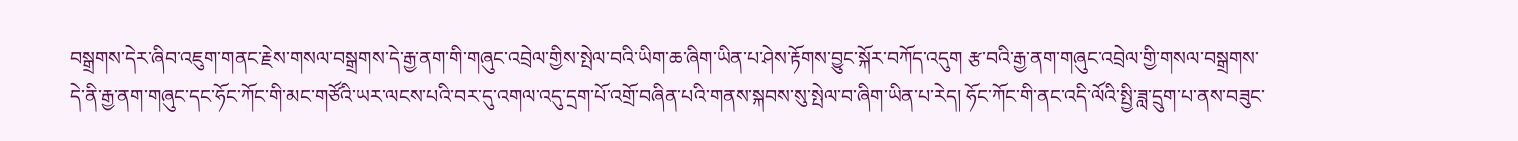བསྒྲགས་དེར་ཞིབ་འཇུག་གནང་རྗེས་གསལ་བསྒྲགས་དེ་རྒྱ་ནག་གི་གཞུང་འབྲེལ་གྱིས་སྤེལ་བའི་ཡིག་ཆ་ཞིག་ཡིན་པ་ཤེས་རྟོགས་བྱུང་སྐོར་བཀོད་འདུག རྩ་བའི་རྒྱ་ནག་གཞུང་འབྲེལ་གྱི་གསལ་བསྒྲགས་དེ་ནི་རྒྱ་ནག་གཞུང་དང་ཧོང་ཀོང་གི་མང་གཙོའི་ཡར་ལངས་པའི་བར་དུ་འགལ་འདུ་དྲག་པོ་འགྲོ་བཞིན་པའི་གནས་སྐབས་སུ་སྤེལ་བ་ཞིག་ཡིན་པ་རེད། ཧོང་ཀོང་གི་ནང་འདི་ལོའི་སྤྱི་ཟླ་དྲུག་པ་ནས་བཟུང་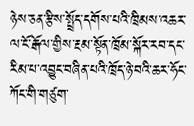ཉེས་ཅན་རྩིས་སྤྲོད་དགོས་པའི་ཁྲིམས་འཆར་ལ་ངོ་རྒོལ་གྱིས་རྔམ་སྟོན་ཁྲོམ་སྐོར་རབ་དང་རིམ་པ་འབྱུང་བཞིན་པའི་ཁྲོད་ཉེ་བའི་ཆར་ཧོང་ཀོང་གི་གཙུག་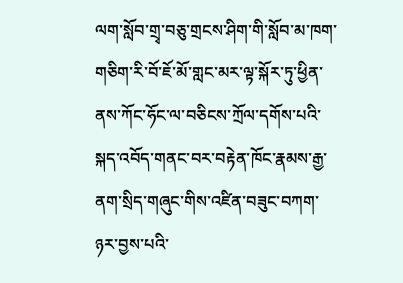ལག་སློབ་གྲྭ་བཅུ་གྲངས་ཤིག་གི་སློབ་མ་ཁག་གཅིག་རི་བོ་ཇོ་མོ་གླང་མར་ལྟ་སྐོར་ཏུ་ཕྱིན་ནས་ཀོང་ཧོང་ལ་བཅིངས་ཀྲོལ་དགོས་པའི་སྐད་འབོད་གནང་བར་བརྟེན་ཁོང་རྣམས་རྒྱ་ནག་སྲིད་གཞུང་གིས་འཛིན་བཟུང་བཀག་ཉར་བྱས་པའི་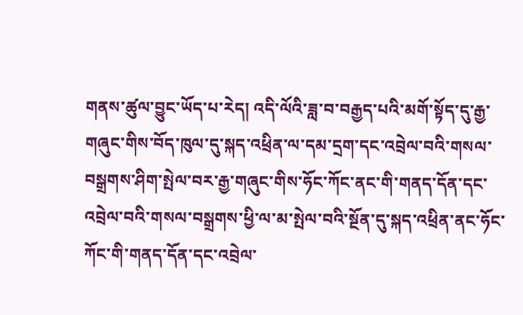གནས་ཚུལ་བྱུང་ཡོད་པ་རེད། འདི་ལོའི་ཟླ་བ་བརྒྱད་པའི་མགོ་སྟོད་དུ་རྒྱ་གཞུང་གིས་བོད་ཁུལ་དུ་སྐད་འཕྲིན་ལ་དམ་དྲག་དང་འབྲེལ་བའི་གསལ་བསྒྲགས་ཤིག་སྤེལ་བར་རྒྱ་གཞུང་གིས་ཧོང་ཀོང་ནང་གི་གནད་དོན་དང་འབྲེལ་བའི་གསལ་བསྒྲགས་ཕྱི་ལ་མ་སྤེལ་བའི་སྔོན་དུ་སྐད་འཕྲིན་ནང་ཧོང་ཀོང་གི་གནད་དོན་དང་འབྲེལ་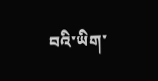བའི་ཡིག་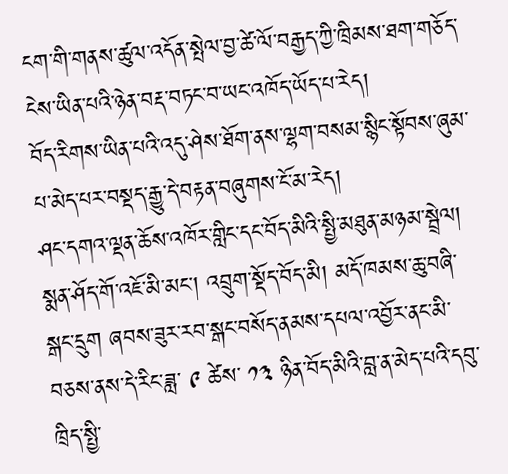ངག་གི་གནས་ཚུལ་འདོན་སྤེལ་བྱ་ཚེ་ལོ་བརྒྱད་ཀྱི་ཁྲིམས་ཐག་གཅོད་ངེས་ཡིན་པའི་ཉེན་བརྡ་བཏང་བ་ཡང་འཁོད་ཡོད་པ་རེད།
བོད་རིགས་ཡིན་པའི་འདུ་ཤེས་ཐོག་ནས་ལྷག་བསམ་སྙིང་སྟོབས་ཞུམ་པ་མེད་པར་བསྡད་རྒྱུ་དེ་བརྟན་བཞུགས་ངོ་མ་རེད།
ཤང་དགའ་ལྡན་ཆོས་འཁོར་གླིང་དང་བོད་མིའི་སྤྱི་མཐུན་མཉམ་སྦྲེལ། སྨན་ཤོད་གོ་འཇོ་མི་མང་། འབྲུག་སྡོད་བོད་མི། མདོ་ཁམས་ཆུ་བཞི་སྒང་དྲུག ཞབས་ཟུར་རབ་སྒང་བསོད་ནམས་དཔལ་འབྱོར་ནང་མི་བཅས་ནས་དེ་རིང་ཟླ་ ༩ ཚེས་ ༡༣ ཉིན་བོད་མིའི་བླ་ན་མེད་པའི་དབུ་ཁྲིད་སྤྱི་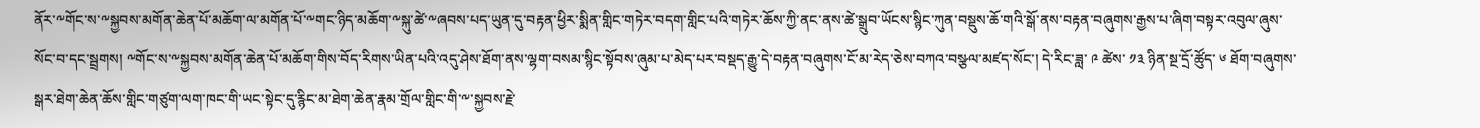ནོར་༸གོང་ས་༸སྐྱབས་མགོན་ཆེན་པོ་མཆོག་ལ་མགོན་པོ་༸གང་ཉིད་མཆོག་༸སྐུ་ཚེ་༸ཞབས་པད་ཡུན་དུ་བརྟན་ཕྱིར་སྨིན་གླིང་གཏེར་བདག་གླིང་པའི་གཏེར་ཆོས་ཀྱི་ནང་ནས་ཚེ་སྒྲུབ་ཡོངས་སྙིང་ཀུན་བསྡུས་ཆོ་གའི་སྒོ་ནས་བརྟན་བཞུགས་རྒྱས་པ་ཞིག་བསྟར་འབུལ་ཞུས་སོང་བ་དང་སྦྲགས། ༸གོང་ས་༸སྐྱབས་མགོན་ཆེན་པོ་མཆོག་གིས་བོད་རིགས་ཡིན་པའི་འདུ་ཤེས་ཐོག་ནས་ལྷག་བསམ་སྙིང་སྟོབས་ཞུམ་པ་མེད་པར་བསྡད་རྒྱུ་དེ་བརྟན་བཞུགས་ངོ་མ་རེད་ཅེས་བཀའ་བསྩལ་མཛད་སོང་། དེ་རིང་ཟླ་ ༩ ཚེས་ ༡༣ ཉིན་སྔ་དྲོ་ཚོུད་ ༦ ཐོག་བཞུགས་སྒར་ཐེག་ཆེན་ཆོས་གླིང་གཙུག་ལག་ཁང་གི་ཡང་སྟེང་དུ་རྙིང་མ་ཐེག་ཆེན་རྣམ་གྲོལ་གླིང་གི་༸་སྐྱབས་རྗེ་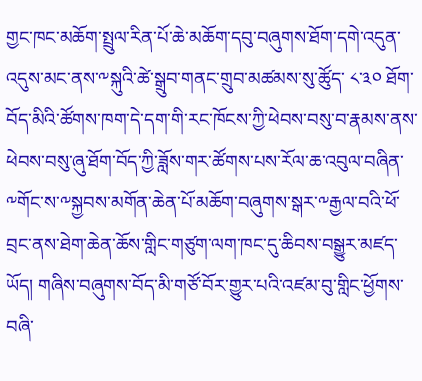གྱང་ཁང་མཆོག་སྤྲུལ་རིན་པོ་ཆེ་མཆོག་དབུ་བཞུགས་ཐོག་དགེ་འདུན་འདུས་མང་ནས་༸སྐུའི་ཚེ་སྒྲུབ་གནང་གྲུབ་མཚམས་སུ་ཚོུད་ ༨་༣༠ ཐོག་བོད་མིའི་ཚོགས་ཁག་དེ་དག་གི་རང་ཁོངས་ཀྱི་ཕེབས་བསུ་བ་རྣམས་ནས་ཕེབས་བསུ་ཞུ་ཐོག་བོད་ཀྱི་ཟློས་གར་ཚོགས་པས་རོལ་ཆ་འབུལ་བཞིན་༸གོང་ས་༸སྐྱབས་མགོན་ཆེན་པོ་མཆོག་བཞུགས་སྒར་༸རྒྱལ་བའི་ཕོ་བྲང་ནས་ཐེག་ཆེན་ཆོས་གླིང་གཙུག་ལག་ཁང་དུ་ཆིབས་བསྒྱུར་མཛད་ཡོད། གཞིས་བཞུགས་བོད་མི་གཙོ་བོར་གྱུར་པའི་འཛམ་བུ་གླིང་ཕྱོགས་བཞི་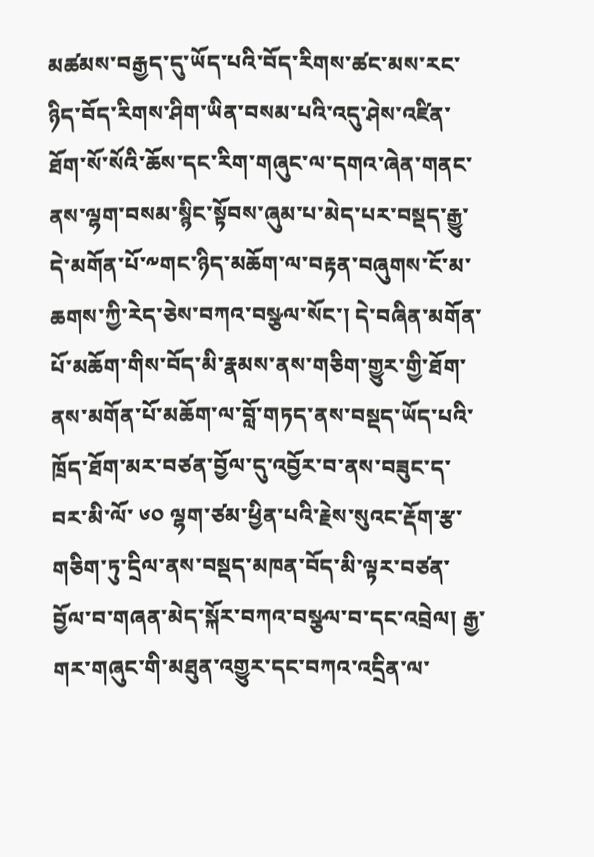མཚམས་བརྒྱད་དུ་ཡོད་པའི་བོད་རིགས་ཚང་མས་རང་ཉིད་བོད་རིགས་ཤིག་ཡིན་བསམ་པའི་འདུ་ཤེས་འཛིན་ཐོག་སོ་སོའི་ཆོས་དང་རིག་གཞུང་ལ་དགའ་ཞེན་གནང་ནས་ལྷག་བསམ་སྙིང་སྟོབས་ཞུམ་པ་མེད་པར་བསྡད་རྒྱུ་དེ་མགོན་པོ་༸གང་ཉིད་མཆོག་ལ་བརྟན་བཞུགས་ངོ་མ་ཆགས་ཀྱི་རེད་ཅེས་བཀའ་བསྩལ་སོང་། དེ་བཞིན་མགོན་པོ་མཆོག་གིས་བོད་མི་རྣམས་ནས་གཅིག་གྱུར་གྱི་ཐོག་ནས་མགོན་པོ་མཆོག་ལ་བློ་གཏད་ནས་བསྡད་ཡོད་པའི་ཁྲོད་ཐོག་མར་བཙན་བྱོལ་དུ་འབྱོར་བ་ནས་བཟུང་ད་བར་མི་ལོ་ ༦༠ ལྷག་ཙམ་ཕྱིན་པའི་རྗེས་སུའང་རྡོག་རྩ་གཅིག་ཏུ་དྲིལ་ནས་བསྡད་མཁན་བོད་མི་ལྟར་བཙན་བྱོལ་བ་གཞན་མེད་སྐོར་བཀའ་བསྩལ་བ་དང་འབྲེལ། རྒྱ་གར་གཞུང་གི་མཐུན་འགྱུར་དང་བཀའ་འདྲིན་ལ་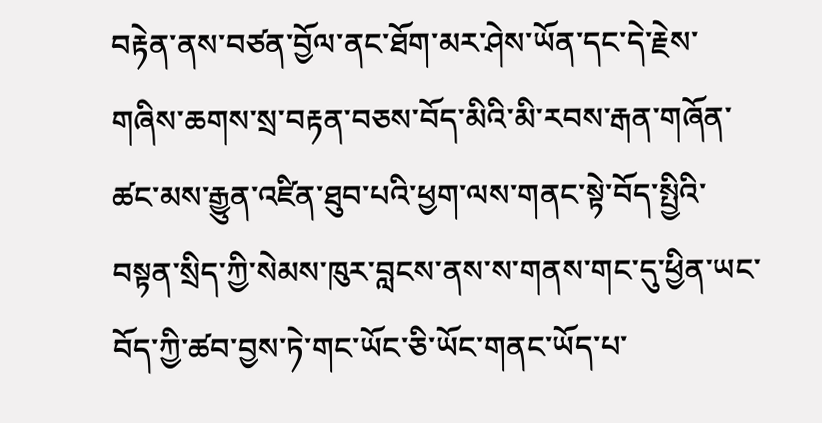བརྟེན་ནས་བཙན་བྱོལ་ནང་ཐོག་མར་ཤེས་ཡོན་དང་དེ་རྗེས་གཞིས་ཆགས་སྲ་བརྟན་བཅས་བོད་མིའི་མི་རབས་རྒན་གཞོན་ཚང་མས་རྒྱུན་འཛིན་ཐུབ་པའི་ཕྱག་ལས་གནང་སྟེ་བོད་སྤྱིའི་བསྟན་སྲིད་ཀྱི་སེམས་ཁུར་བླངས་ནས་ས་གནས་གང་དུ་ཕྱིན་ཡང་བོད་ཀྱི་ཚབ་བྱས་ཏེ་གང་ཡོང་ཅི་ཡོང་གནང་ཡོད་པ་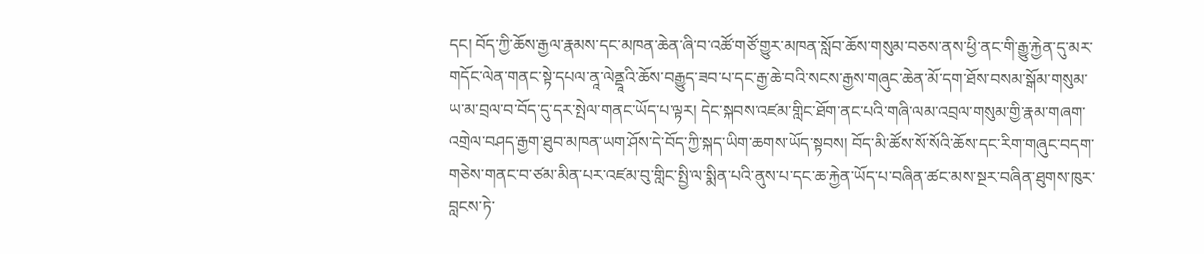དང། བོད་ཀྱི་ཆོས་རྒྱལ་རྣམས་དང་མཁན་ཆེན་ཞི་བ་འཚོ་གཙོ་གྱུར་མཁན་སློབ་ཆོས་གསུམ་བཅས་ནས་ཕྱི་ནང་གི་རྒྱུ་རྐྱེན་དུ་མར་གདོང་ལེན་གནང་སྟེ་དཔལ་ནཱ་ལེནྡཱའི་ཆོས་བརྒྱུད་ཟབ་པ་དང་རྒྱ་ཆེ་བའི་སངས་རྒྱས་གཞུང་ཆེན་མོ་དག་ཐོས་བསམ་སྒོམ་གསུམ་ཡ་མ་བྲལ་བ་བོད་དུ་དར་སྤེལ་གནང་ཡོད་པ་ལྟར། དེང་སྐབས་འཛམ་གླིང་ཐོག་ནང་པའི་གཞི་ལམ་འབྲལ་གསུམ་གྱི་རྣམ་གཞག་འགྲེལ་བཤད་རྒྱག་ཐུབ་མཁན་ཡག་ཤོས་དེ་བོད་ཀྱི་སྐད་ཡིག་ཆགས་ཡོད་སྟབས། བོད་མི་ཚོས་སོ་སོའི་ཆོས་དང་རིག་གཞུང་བདག་གཅེས་གནང་བ་ཙམ་མིན་པར་འཛམ་བུ་གླིང་སྤྱི་ལ་སྨིན་པའི་ནུས་པ་དང་ཆ་རྐྱེན་ཡོད་པ་བཞིན་ཚང་མས་སྔར་བཞིན་ཐུགས་ཁུར་བླངས་ཏེ་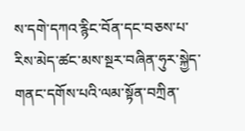ས་དགེ་དཀའ་རྙིང་བོན་དང་བཅས་པ་རིས་མེད་ཚང་མས་སྔར་བཞིན་ཧུར་སྐྱེད་གནང་དགོས་པའི་ལམ་སྟོན་བཀྲིན་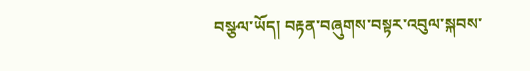བསྩལ་ཡོད། བརྟན་བཞུགས་བསྟར་འབུལ་སྐབས་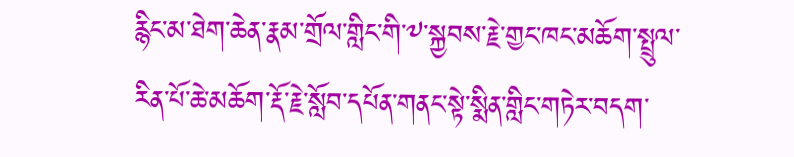རྙིང་མ་ཐེག་ཆེན་རྣམ་གྲོལ་གླིང་གི་༸་སྐྱབས་རྗེ་གྱང་ཁང་མཆོག་སྤྲུལ་རིན་པོ་ཆེ་མཆོག་རྡོ་རྗེ་སློབ་དཔོན་གནང་སྟེ་སྨིན་གླིང་གཏེར་བདག་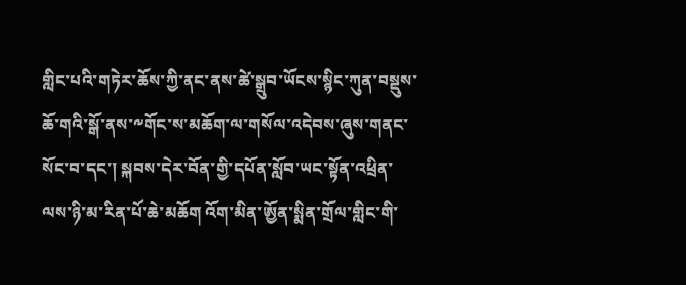གླིང་པའི་གཏེར་ཆོས་ཀྱི་ནང་ནས་ཚེ་སྒྲུབ་ཡོངས་སྙིང་ཀུན་བསྡུས་ཆོ་གའི་སྒོ་ནས་༸གོང་ས་མཆོག་ལ་གསོལ་འདེབས་ཞུས་གནང་སོང་བ་དང་། སྐབས་དེར་བོན་གྱི་དཔོན་སློབ་ཡང་སྟོན་འཕྲིན་ལས་ཉི་མ་རིན་པོ་ཆེ་མཆོག འོག་མིན་ཨྱོན་སྨིན་གྲོལ་གླིང་གི་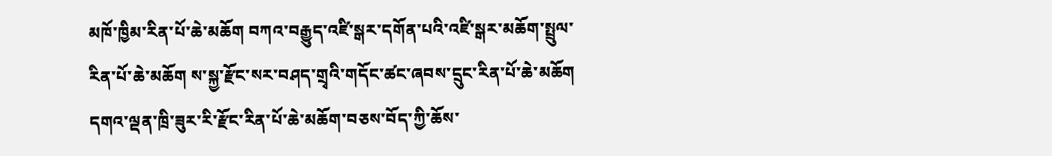མཁོ་ཁྱིམ་རིན་པོ་ཆེ་མཆོག བཀའ་བརྒྱུད་འཛི་སྒར་དགོན་པའི་འཛི་སྒར་མཆོག་སྤྲུལ་རིན་པོ་ཆེ་མཆོག ས་སྐྱ་རྫོང་སར་བཤད་གྲྭའི་གདོང་ཚང་ཞབས་དྲུང་རིན་པོ་ཆེ་མཆོག དགའ་ལྡན་ཁྲི་ཟུར་རི་རྫོང་རིན་པོ་ཆེ་མཆོག་བཅས་བོད་ཀྱི་ཆོས་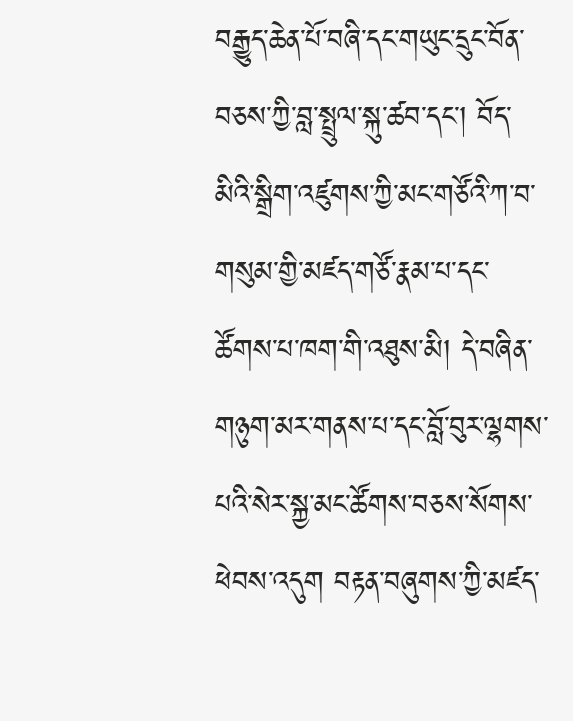བརྒྱུད་ཆེན་པོ་བཞི་དང་གཡུང་དྲུང་བོན་བཅས་ཀྱི་བླ་སྤྲུལ་སྐུ་ཚབ་དང་། བོད་མིའི་སྒྲིག་འཛུགས་ཀྱི་མང་གཙོའི་ཀ་བ་གསུམ་གྱི་མཛད་གཙོ་རྣམ་པ་དང་ཚོགས་པ་ཁག་གི་འཐུས་མི། དེ་བཞིན་གཉུག་མར་གནས་པ་དང་བློ་བུར་ལྷགས་པའི་སེར་སྐྱ་མང་ཚོགས་བཅས་སོགས་ཕེབས་འདུག བརྟན་བཞུགས་ཀྱི་མཛད་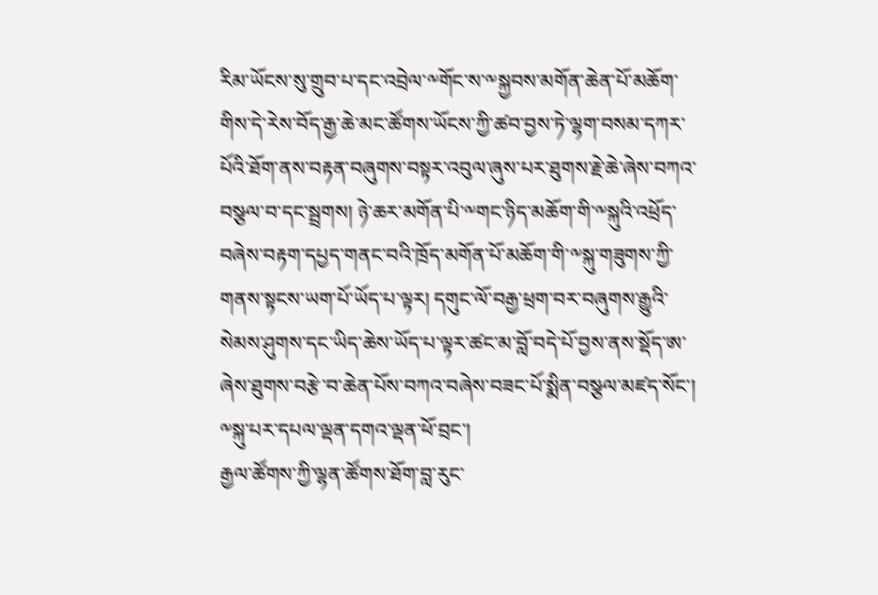རིམ་ཡོངས་སུ་གྲུབ་པ་དང་འབྲེལ་༸གོང་ས་༸སྐྱབས་མགོན་ཆེན་པོ་མཆོག་གིས་དེ་རེས་བོད་རྒྱ་ཆེ་མང་ཚོགས་ཡོངས་ཀྱི་ཚབ་བྱས་ཏེ་ལྷག་བསམ་དཀར་པོའི་ཐོག་ནས་བརྟན་བཞུགས་བསྟར་འབུལ་ཞུས་པར་ཐུགས་རྗེ་ཆེ་ཞེས་བཀའ་བསྩལ་བ་དང་སྦྲགས། ཉེ་ཆར་མགོན་པི་༸གང་ཉིད་མཆོག་གི་༸སྐུའི་འཕྲོད་བཞེས་བརྟག་དཔྱད་གནང་བའི་ཁྲོད་མགོན་པོ་མཆོག་གི་༸སྐུ་གཟུགས་ཀྱི་གནས་སྟངས་ཡག་པོ་ཡོད་པ་ལྟར། དགུང་ལོ་བརྒྱ་ཕྲག་བར་བཞུགས་རྒྱུའི་སེམས་ཤུགས་དང་ཡིད་ཆེས་ཡོད་པ་ལྟར་ཚང་མ་བློ་བདེ་པོ་བྱས་ནས་སྡོད་ཨ་ཞེས་ཐུགས་བརྩེ་བ་ཆེན་པོས་བཀའ་བཞེས་བཟང་པོ་སྨིན་བསྩལ་མཛད་སོང་། ༸སྐུ་པར་དཔལ་ལྡན་དགའ་ལྡན་ཕོ་བྲང་།
རྒྱལ་ཚོགས་ཀྱི་ལྷན་ཚོགས་ཐོག་བླ་རུང་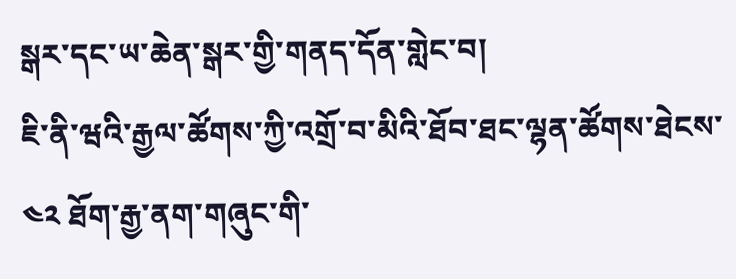སྒར་དང་ཡ་ཆེན་སྒར་གྱི་གནད་དོན་གླེང་བ།
ཇི་ནི་ཝའི་རྒྱལ་ཚོགས་ཀྱི་འགྲོ་བ་མིའི་ཐོབ་ཐང་ལྷན་ཚོགས་ཐེངས་ ༤༢ ཐོག་རྒྱ་ནག་གཞུང་གི་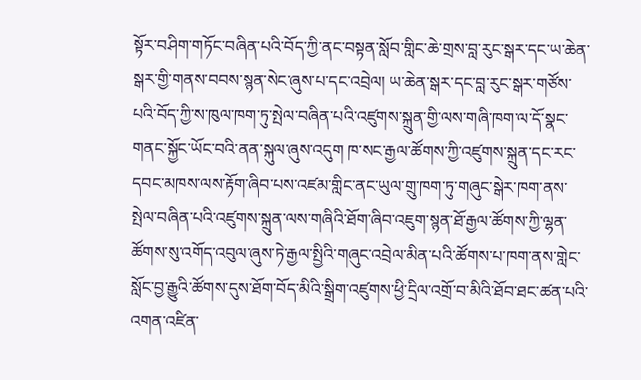སྟོར་བཤིག་གཏོང་བཞིན་པའི་བོད་ཀྱི་ནང་བསྟན་སློབ་གླིང་ཆེ་གྲས་བླ་རུང་སྒར་དང་ཡ་ཆེན་སྒར་གྱི་གནས་བབས་སྙན་སེང་ཞུས་པ་དང་འབྲེལ། ཡ་ཆེན་སྒར་དང་བླ་རུང་སྒར་གཙོས་པའི་བོད་ཀྱི་ས་ཁུལ་ཁག་ཏུ་སྤེལ་བཞིན་པའི་འཛུགས་སྐྲུན་གྱི་ལས་གཞི་ཁག་ལ་དོ་སྣང་གནང་སྐྱོང་ཡོང་བའི་ནན་སྐུལ་ཞུས་འདུག ཁ་སང་རྒྱལ་ཚོགས་ཀྱི་འཛུགས་སྐྲུན་དང་རང་དབང་མཁས་ལས་རྟོག་ཞིབ་པས་འཛམ་གླིང་ནང་ཡུལ་གྲུ་ཁག་ཏུ་གཞུང་སྒེར་ཁག་ནས་སྤེལ་བཞིན་པའི་འཛུགས་སྐྲུན་ལས་གཞིའི་ཐོག་ཞིབ་འཇུག་སྙན་ཐོ་རྒྱལ་ཚོགས་ཀྱི་ལྷན་ཚོགས་སུ་འགོད་འབུལ་ཞུས་ཏེ་རྒྱལ་སྤྱིའི་གཞུང་འབྲེལ་མིན་པའི་ཚོགས་པ་ཁག་ནས་གླེང་སློང་བྱ་རྒྱུའི་ཚོགས་དུས་ཐོག་བོད་མིའི་སྒྲིག་འཛུགས་ཕྱི་དྲིལ་འགྲོ་བ་མིའི་ཐོབ་ཐང་ཚན་པའི་འགན་འཛིན་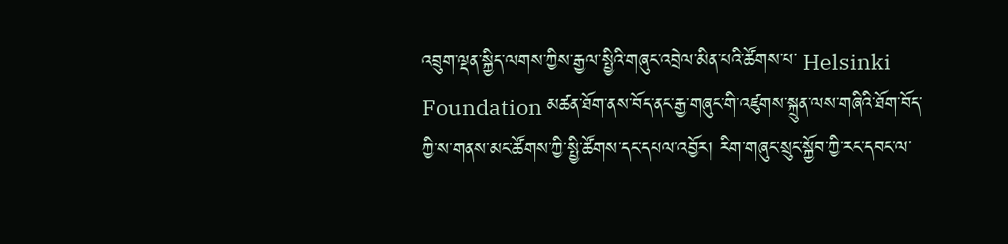འབྲུག་ལྡན་སྐྱིད་ལགས་ཀྱིས་རྒྱལ་སྤྱིའི་གཞུང་འབྲེལ་མིན་པའི་ཚོགས་པ་ Helsinki Foundation མཚན་ཐོག་ནས་བོད་ནང་རྒྱ་གཞུང་གི་འཛུགས་སྐྲུན་ལས་གཞིའི་ཐོག་བོད་ཀྱི་ས་གནས་མང་ཚོགས་ཀྱི་སྤྱི་ཚོགས་དང་དཔལ་འབྱོར། རིག་གཞུང་སྲུང་སྐྱོབ་ཀྱི་རང་དབང་ལ་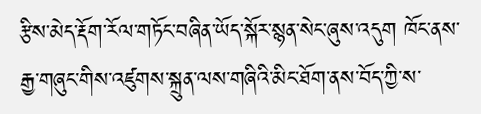རྩིས་མེད་རྡོག་རོལ་གཏོང་བཞིན་ཡོད་སྐོར་སྙན་སེང་ཞུས་འདུག ཁོང་ནས་རྒྱ་གཞུང་གིས་འཛུགས་སྐྲུན་ལས་གཞིའི་མིང་ཐོག་ནས་བོད་ཀྱི་ས་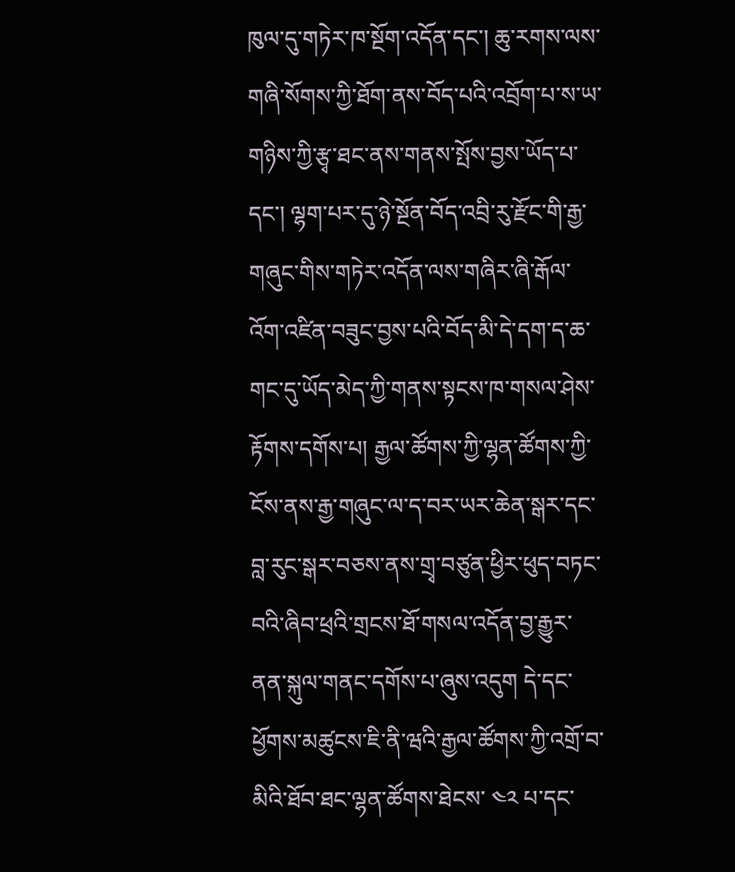ཁུལ་དུ་གཏེར་ཁ་སྔོག་འདོན་དང་། ཆུ་རགས་ལས་གཞི་སོགས་ཀྱི་ཐོག་ནས་བོད་པའི་འབྲོག་པ་ས་ཡ་གཉིས་ཀྱི་རྩྭ་ཐང་ནས་གནས་སྤོས་བྱས་ཡོད་པ་དང་། ལྷག་པར་དུ་ཉེ་སྔོན་བོད་འབྲི་རུ་རྫོང་གི་རྒྱ་གཞུང་གིས་གཏེར་འདོན་ལས་གཞིར་ཞི་རྒོལ་འོག་འཛིན་བཟུང་བྱས་པའི་བོད་མི་དེ་དག་ད་ཆ་གང་དུ་ཡོད་མེད་ཀྱི་གནས་སྟངས་ཁ་གསལ་ཤེས་རྟོགས་དགོས་པ། རྒྱལ་ཚོགས་ཀྱི་ལྷན་ཚོགས་ཀྱི་ངོས་ནས་རྒྱ་གཞུང་ལ་ད་བར་ཡར་ཆེན་སྒར་དང་བླ་རུང་སྒར་བཅས་ནས་གྲྭ་བཙུན་ཕྱིར་ཕུད་བཏང་བའི་ཞིབ་ཕྲའི་གྲངས་ཐོ་གསལ་འདོན་བྱ་རྒྱུར་ནན་སྐུལ་གནང་དགོས་པ་ཞུས་འདུག དེ་དང་ཕྱོགས་མཚུངས་ཇི་ནི་ཝའི་རྒྱལ་ཚོགས་ཀྱི་འགྲོ་བ་མིའི་ཐོབ་ཐང་ལྷན་ཚོགས་ཐེངས་ ༤༢ པ་དང་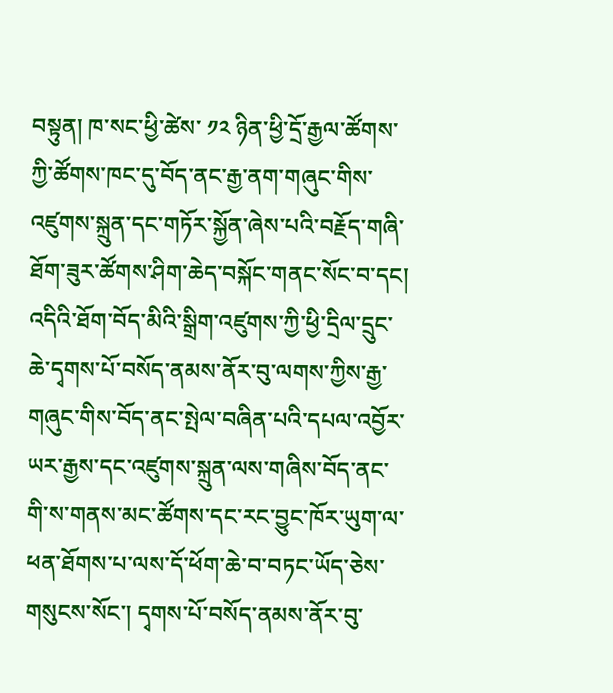བསྟུན། ཁ་སང་ཕྱི་ཚེས་ ༡༢ ཉིན་ཕྱི་དྲོ་རྒྱལ་ཚོགས་ཀྱི་ཚོགས་ཁང་དུ་བོད་ནང་རྒྱ་ནག་གཞུང་གིས་འཛུགས་སྐྲུན་དང་གཏོར་སྐྱོན་ཞེས་པའི་བརྗོད་གཞི་ཐོག་ཟུར་ཚོགས་ཤིག་ཆེད་བསྐོང་གནང་སོང་བ་དང། འདིའི་ཐོག་བོད་མིའི་སྒྲིག་འཛུགས་ཀྱི་ཕྱི་དྲིལ་དྲུང་ཆེ་དྭགས་པོ་བསོད་ནམས་ནོར་བུ་ལགས་ཀྱིས་རྒྱ་གཞུང་གིས་བོད་ནང་སྤེལ་བཞིན་པའི་དཔལ་འབྱོར་ཡར་རྒྱས་དང་འཛུགས་སྐྲུན་ལས་གཞིས་བོད་ནང་གི་ས་གནས་མང་ཚོགས་དང་རང་བྱུང་ཁོར་ཡུག་ལ་ཕན་ཐོགས་པ་ལས་དོ་ཕོག་ཆེ་བ་བཏང་ཡོད་ཅེས་གསུངས་སོང་། དྭགས་པོ་བསོད་ནམས་ནོར་བུ་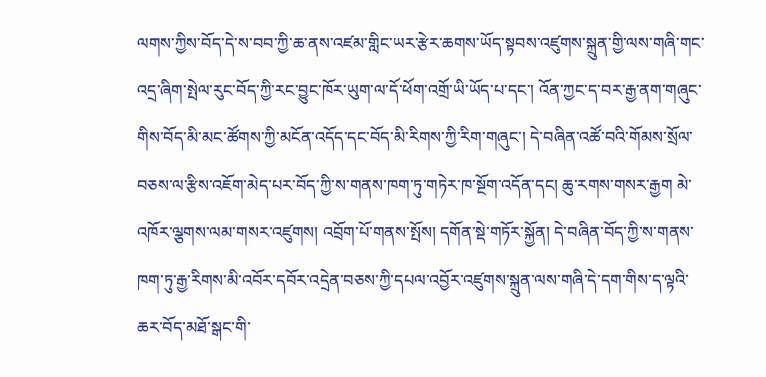ལགས་ཀྱིས་བོད་དེ་ས་བབ་ཀྱི་ཆ་ནས་འཛམ་གླིང་ཡར་རྩེར་ཆགས་ཡོད་སྟབས་འཛུགས་སྐྲུན་གྱི་ལས་གཞི་གང་འདྲ་ཞིག་སྤེལ་རུང་བོད་ཀྱི་རང་བྱུང་ཁོར་ཡུག་ལ་དོ་ཕོག་འགྲོ་ཡི་ཡོད་པ་དང་། འོན་ཀྱང་ད་བར་རྒྱ་ནག་གཞུང་གིས་བོད་མི་མང་ཚོགས་ཀྱི་མངོན་འདོད་དང་བོད་མི་རིགས་ཀྱི་རིག་གཞུང་། དེ་བཞིན་འཚོ་བའི་གོམས་སྲོལ་བཅས་ལ་རྩིས་འཇོག་མེད་པར་བོད་ཀྱི་ས་གནས་ཁག་ཏུ་གཏེར་ཁ་སྔོག་འདོན་དང། ཆུ་རགས་གསར་རྒྱག མེ་འཁོར་ལྕགས་ལམ་གསར་འཛུགས། འབྲོག་པོ་གནས་སྤོས། དགོན་སྡེ་གཏོར་སྐྱོན། དེ་བཞིན་བོད་ཀྱི་ས་གནས་ཁག་ཏུ་རྒྱ་རིགས་མི་འབོར་དབོར་འདྲེན་བཅས་ཀྱི་དཔལ་འབྱོར་འཛུགས་སྐྲུན་ལས་གཞི་དེ་དག་གིས་ད་ལྟའི་ཆར་བོད་མཐོ་སྒང་གི་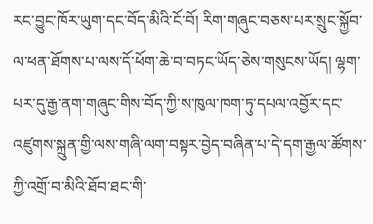རང་བྱུང་ཁོར་ཡུག་དང་བོད་མིའི་ངོ་བོ། རིག་གཞུང་བཅས་པར་སྲུང་སྐྱོབ་ལ་ཕན་ཐོགས་པ་ལས་དོ་ཕོག་ཆེ་བ་བཏང་ཡོད་ཅེས་གསུངས་ཡོད། ལྷག་པར་དུ་རྒྱ་ནག་གཞུང་གིས་བོད་ཀྱི་ས་ཁུལ་ཁག་ཏུ་དཔལ་འབྱོར་དང་འཛུགས་སྐྲུན་གྱི་ལས་གཞི་ལག་བསྟར་བྱེད་བཞིན་པ་དེ་དག་རྒྱལ་ཚོགས་ཀྱི་འགྲོ་བ་མིའི་ཐོབ་ཐང་གི་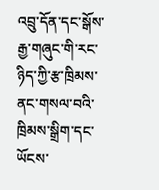འབྲུ་དོན་དང་སྒོས་རྒྱ་གཞུང་གི་རང་ཉིད་ཀྱི་རྩ་ཁྲིམས་ནང་གསལ་བའི་ཁྲིམས་སྒྲིག་དང་ཡོངས་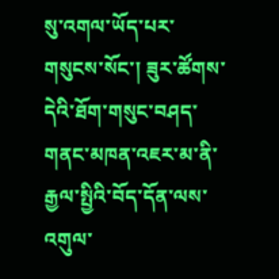སུ་འགལ་ཡོད་པར་གསུངས་སོང་། ཟུར་ཚོགས་དེའི་ཐོག་གསུང་བཤད་གནང་མཁན་འཇར་མ་ནི་རྒྱལ་སྤྱིའི་བོད་དོན་ལས་འགུལ་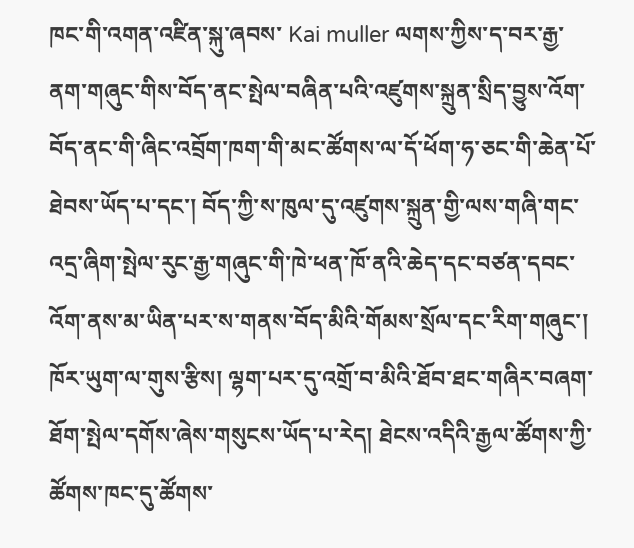ཁང་གི་འགན་འཛིན་སྐུ་ཞབས་ Kai muller ལགས་ཀྱིས་ད་བར་རྒྱ་ནག་གཞུང་གིས་བོད་ནང་སྤེལ་བཞིན་པའི་འཛུགས་སྐྲུན་སྲིད་བྱུས་འོག་བོད་ནང་གི་ཞིང་འབྲོག་ཁག་གི་མང་ཚོགས་ལ་དོ་ཕོག་ཧ་ཅང་གི་ཆེན་པོ་ཐེབས་ཡོད་པ་དང་། བོད་ཀྱི་ས་ཁུལ་དུ་འཛུགས་སྐྲུན་གྱི་ལས་གཞི་གང་འདྲ་ཞིག་སྤེལ་རུང་རྒྱ་གཞུང་གི་ཁེ་ཕན་ཁོ་ནའི་ཆེད་དང་བཙན་དབང་འོག་ནས་མ་ཡིན་པར་ས་གནས་བོད་མིའི་གོམས་སྲོལ་དང་རིག་གཞུང་། ཁོར་ཡུག་ལ་གུས་རྩིས། ལྷག་པར་དུ་འགྲོ་བ་མིའི་ཐོབ་ཐང་གཞིར་བཞག་ཐོག་སྤེལ་དགོས་ཞེས་གསུངས་ཡོད་པ་རེད། ཐེངས་འདིའི་རྒྱལ་ཚོགས་ཀྱི་ཚོགས་ཁང་དུ་ཚོགས་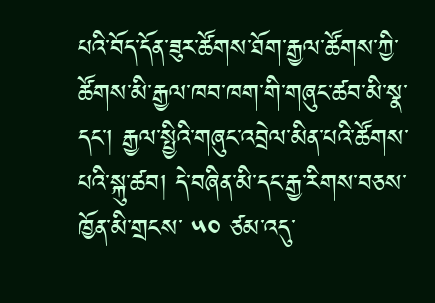པའི་བོད་དོན་ཟུར་ཚོགས་ཐོག་རྒྱལ་ཚོགས་ཀྱི་ཚོགས་མི་རྒྱལ་ཁབ་ཁག་གི་གཞུང་ཚབ་མི་སྣ་དང་། རྒྱལ་སྤྱིའི་གཞུང་འབྲེལ་མིན་པའི་ཚོགས་པའི་སྐུ་ཚབ། དེ་བཞིན་མི་དང་རྒྱ་རིགས་བཅས་ཁྱོན་མི་གྲངས་ ༥༠ ཙམ་འདུ་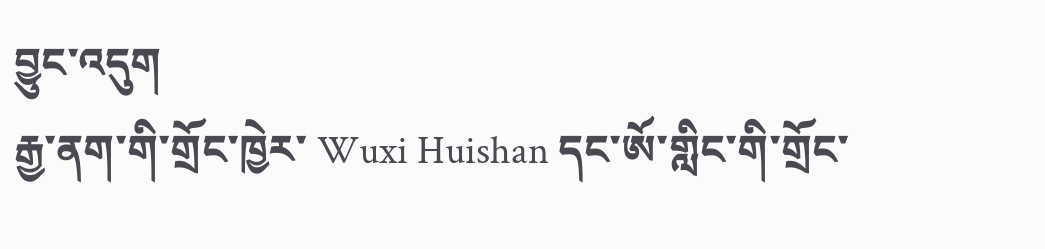བྱུང་འདུག
རྒྱ་ནག་གི་གྲོང་ཁྱེར་ Wuxi Huishan དང་ཨོ་གླིང་གི་གྲོང་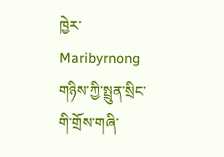ཁྱེར་ Maribyrnong གཉིས་ཀྱི་སྤྲུན་སྲིང་གི་གྲོས་གཞི་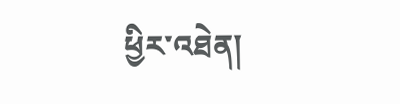ཕྱིར་འཐེན།